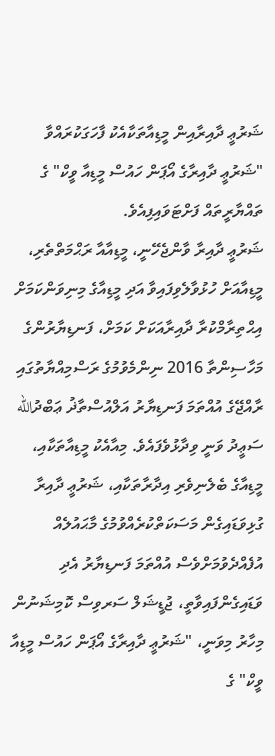ޝަރުޢީ ދާއިރާއިން މީޑިއާތަކާއެކު ފާހަގަކުރައްވާ "ޝަރުޢީ ދާއިރާގެ އޯޕަން ހައުސް މީޑިއާ ވީކް" ގެ ތައްޔާރީތައް ފަށްޓަވައިފިއެވެ.
ޝަރުޢީ ދާއިރާ ވާންޖެހޭނީ، މީޑިއާއާ ރަޙްމަތްތެރި، މީޑިއާއަށް ހުޅުވާލެވިފައިވާ އަދި މީޑިއާގެ މިނިވަންކަމަށް އިޙްތިރާމްކުރާ ދާއިރާއަކަށް ކަމަށް، ފަނޑިޔާރުންގެ މަހާސިންތާ 2016 ނިންމެވުމުގެ ރަސްމިއްޔާތުގައި ރާއްޖޭގެ އުއްތަމަ ފަނޑިޔާރު އަލްއުސްތާޛު ޢަބްދުالله ސަޢީދު ވަނީ ވިދާޅުވެފައެވެ. މިއާއެކު މީޑިއާތަކާއި، މީޑިއާގެ ބެލެނިވެރި އިދާރާތަކާއި، ޝަރުޢީ ދާއިރާ ގުޅިވަޑައިގެން މަސަކަތްކުރެއްވުމުގެ މާޙައުލެއް އުފެއްދެވުމަށްވެސް އުއްތަމަ ފަނޑިޔާރު އެދި ވަޑައިގެންފައިވާތީ، ޖުޑީޝަލް ސަރވިސް ކޮމިޝަނުން މިހާރު މިވަނީ، "ޝަރުޢީ ދާއިރާގެ އޯޕަން ހައުސް މީޑިއާ ވީކް" ގެ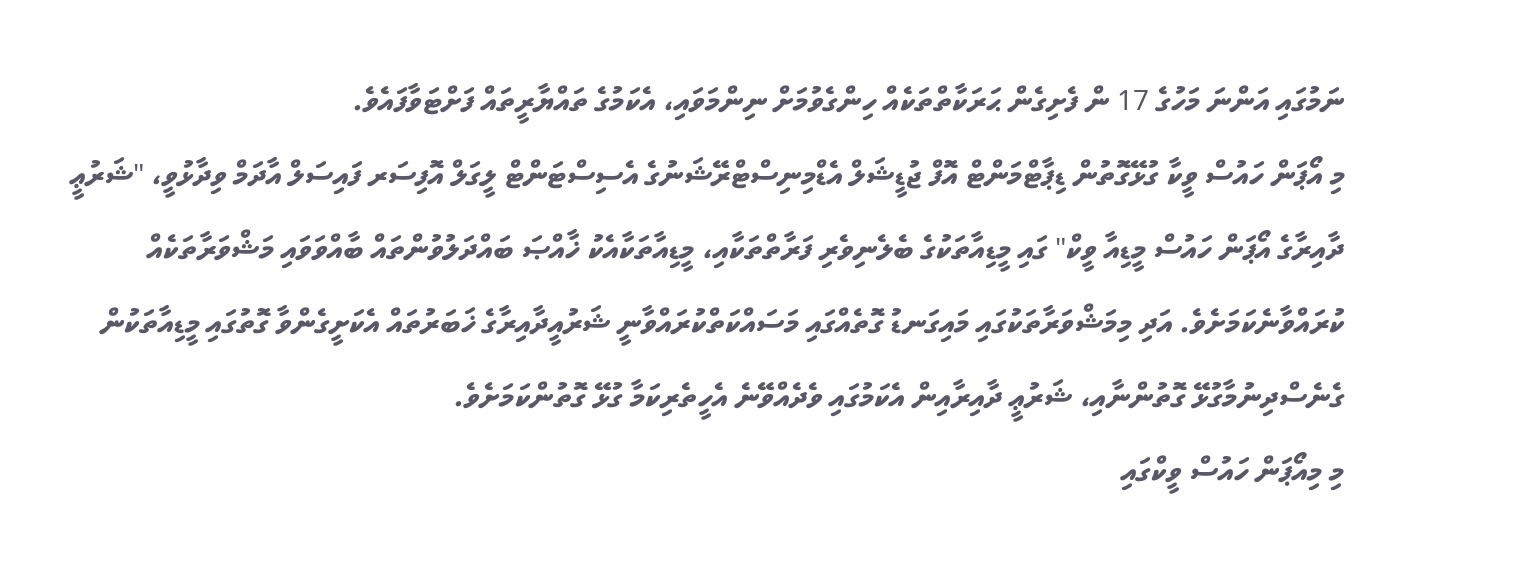ނަމުގައި އަންނަ މަހުގެ 17 ން ފެށިގެން ޙަރަކާތްތަކެއް ހިންގެވުމަށް ނިންމަވައި، އެކަމުގެ ތައްޔާރީތައް ފަށްޓަވާފައެވެ.
މި އޯޕަން ހައުސް ވީކާ ގުޅޭގޮތުން ޑިޕާޓްމަންޓް އޮފް ޖުޑީޝަލް އެޑްމިނިސްޓްރޭޝަނުގެ އެސިސްޓަންޓް ލީގަލް އޮފިސަރ ފައިސަލް އާދަމް ވިދާޅުވީ، "ޝަރުޢީ ދާއިރާގެ އޯޕަން ހައުސް މީޑިއާ ވީކް" ގައި މީޑިއާތަކުގެ ބެލެނިވެރި ފަރާތްތަކާއި، މީޑިއާތަކާއެކު ޚާއްޞަ ބައްދަލުވުންތައް ބާއްވަވައި މަޝްވަރާތަކެއް ކުރައްވާނެކަމަށެވެ. އަދި މިމަޝްވަރާތަކުގައި މައިގަނޑު ގޮތެއްގައި މަސައްކަތްކުރައްވާނީ ޝަރުއީދާއިރާގެ ޚަބަރުތައް އެކަށީގެންވާ ގޮތުގައި މީޑިއާތަކުން ގެނެސްދިނުމާގުޅޭ ގޮތުންނާއި، ޝަރުޢީ ދާއިރާއިން އެކަމުގައި ވެދެއްވޭނެ އެހީތެރިކަމާ ގުޅޭ ގޮތުންކަމަށެވެ.
މި މިއޯޕަން ހައުސް ވީކްގައި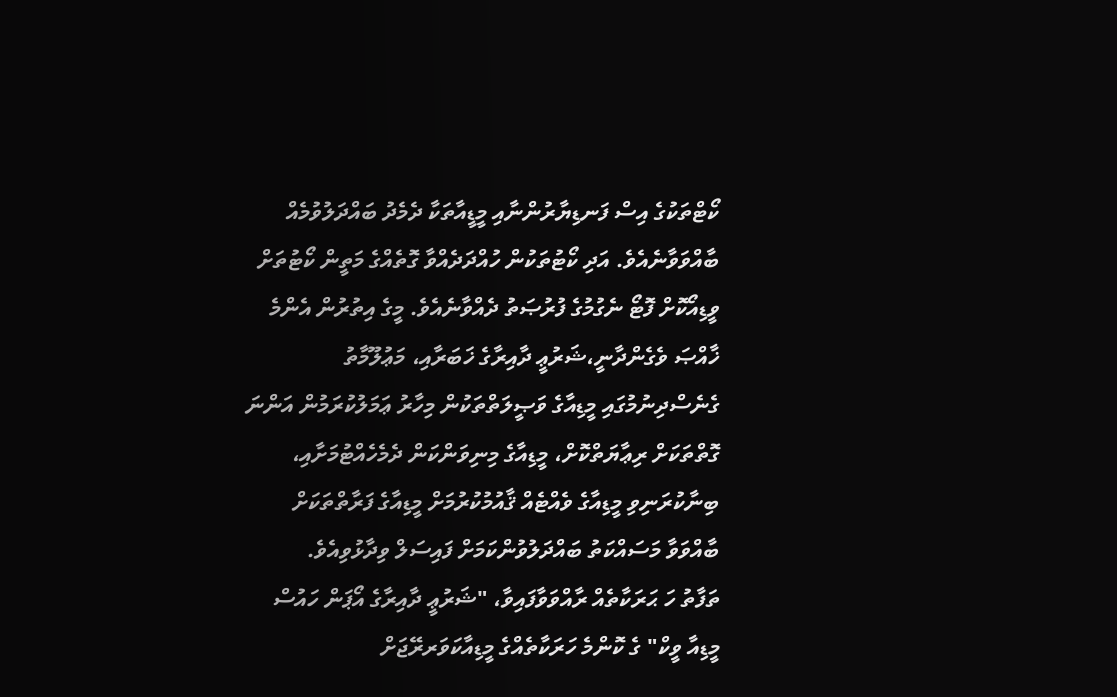ކޯޓްތަކުގެ އިސް ފަނޑިޔާރުންނާއި މީޑީއާތަކާ ދެމެދު ބައްދަލުވުމެއް ބާއްވަވާނެއެވެ. އަދި ކޯޓުތަކުން ހުއްދަދެއްވާ ގޮތެއްގެ މަތީން ކޯޓުތަށް ވީޑިއޯކޮށް ފޮޓޯ ނެގުމުގެ ފުރުޞަތު ދެއްވާނެއެވެ. މީގެ އިތުރުން އެންމެ ޚާއްޞަ ވެގެންދާނީ،ޝަރުޢީ ދާއިރާގެ ޚަބަރާއި، މަޢުލޫމާތު ގެނެސްދިނުމުގައި މީޑިއާގެ ވަޞީލަތްތަކުން މިހާރު ޢަމަލުކުރަމުން އަންނަ ގޮތްތަކަށް ރިޢާޔަތްކޮށް، މީޑިއާގެ މިނިވަންކަން ދެމެހެއްޓުމަށާއި، ބިނާކުރަނިވި މީޑިއާގެ ވެއްޓެއް ޤާއުމުކުރުމަށް މީޑިއާގެ ފަރާތްތަކަށް ބާއްވަވާ މަސައްކަތު ބައްދަލުވުންކަމަށް ފައިސަލް ވިދާޅުވިއެވެ.
ތަފާތު ހަ ޙަރަކާތެއް ރާއްވަވާފައިވާ، "ޝަރުޢީ ދާއިރާގެ އޯޕަން ހައުސް މީޑިއާ ވީކް" ގެ ކޮންމެ ހަރަކާތެއްގެ މީޑިއާކަވަރރޭޖަށް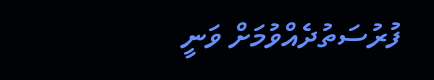ފުރުސަތުދެއްވުމަށް ވަނީ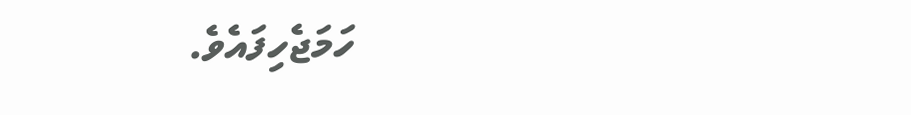ހަމަޖެހިފައެވެ.